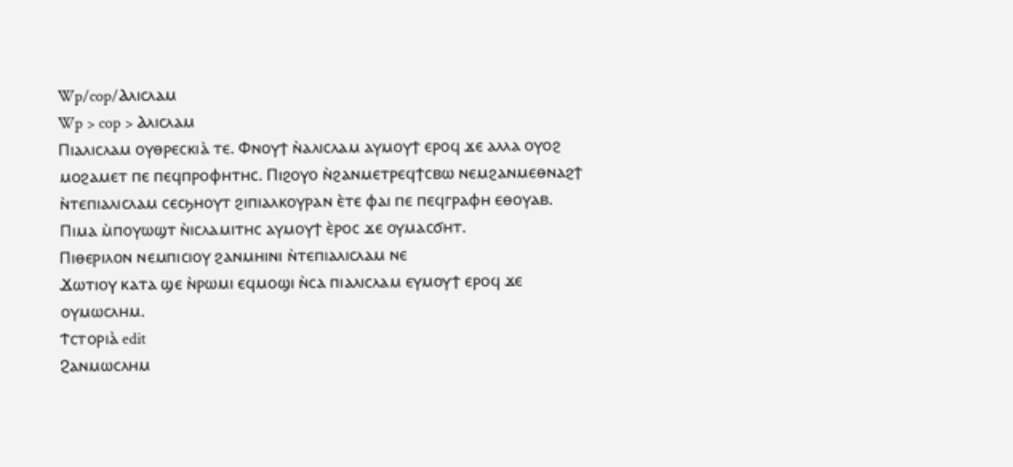Wp/cop/Ⲁⲗⲓⲥⲗⲁⲙ
Wp > cop > Ⲁⲗⲓⲥⲗⲁⲙ
Ⲡⲓⲁⲗⲓⲥⲗⲁⲙ ⲟⲩⲑⲣⲉⲥⲕⲓⲁ̀ ⲧⲉ. Ⲫⲛⲟⲩϯ ⲛ̀ⲁⲗⲓⲥⲗⲁⲙ ⲁⲩⲙⲟⲩϯ ⲉⲣⲟϥ ϫⲉ ⲁⲗⲗⲁ ⲟⲩⲟϩ ⲙⲟϩⲁⲙⲉⲧ ⲡⲉ ⲡⲉϥⲡⲣⲟⲫⲏⲧⲏⲥ. Ⲡⲓϩⲟⲩⲟ ⲛ̀ϩⲁⲛⲙⲉⲧⲣⲉϥϯⲥⲃⲱ ⲛⲉⲙϩⲁⲛⲙⲉⲑⲛⲁϩϯ ⲛ̀ⲧⲉⲡⲓⲁⲗⲓⲥⲗⲁⲙ ⲥⲉⲥϧⲏⲟⲩⲧ ϩⲓⲡⲓⲁⲗⲕⲟⲩⲣⲁⲛ ⲉ̀ⲧⲉ ⲫⲁⲓ ⲡⲉ ⲡⲉϥⲅⲣⲁⲫⲏ ⲉⲑⲟⲩⲁⲃ. Ⲡⲓⲙⲁ ⲙ̀ⲡⲟⲩⲱϣⲧ ⲛ̀ⲓⲥⲗⲁⲙⲓⲧⲏⲥ ⲁⲩⲙⲟⲩϯ ⲉ̀ⲣⲟⲥ ϫⲉ ⲟⲩⲙⲁⲥϭⲏⲧ.
Ⲡⲓⲑⲉⲣⲓⲗⲟⲛ ⲛⲉⲙⲡⲓⲥⲓⲟⲩ ϩⲁⲛⲙⲏⲓⲛⲓ ⲛ̀ⲧⲉⲡⲓⲁⲗⲓⲥⲗⲁⲙ ⲛⲉ
Ϫⲱⲧⲓⲟⲩ ⲕⲁⲧⲁ ϣⲉ ⲛ̀ⲣⲱⲙⲓ ⲉϥⲙⲟϣⲓ ⲛ̀ⲥⲁ ⲡⲓⲁⲗⲓⲥⲗⲁⲙ ⲉⲩⲙⲟⲩϯ ⲉⲣⲟϥ ϫⲉ ⲟⲩⲙⲱⲥⲗⲏⲙ.
Ϯⲥⲧⲟⲣⲓⲁ̀ edit
Ϩⲁⲛⲙⲱⲥⲗⲏⲙ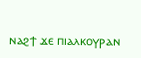ⲛⲁϩϯ ϫⲉ ⲡⲓⲁⲗⲕⲟⲩⲣⲁⲛ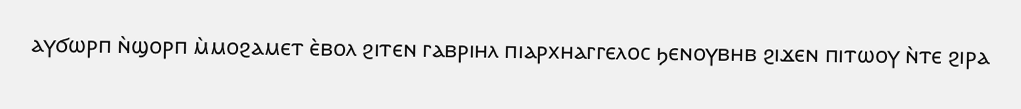ⲁⲩϭⲱⲣⲡ ⲛ̀ϣⲟⲣⲡ ⲙ̀ⲙⲟϩⲁⲙⲉⲧ ⲉ̀ⲃⲟⲗ ϩⲓⲧⲉⲛ ⲅⲁⲃⲣⲓⲏⲗ ⲡⲓⲁⲣⲭⲏⲁⲅⲅⲉⲗⲟⲥ ϧⲉⲛⲟⲩⲃⲏⲃ ϩⲓϫⲉⲛ ⲡⲓⲧⲱⲟⲩ ⲛ̀ⲧⲉ ϩⲓⲣⲁ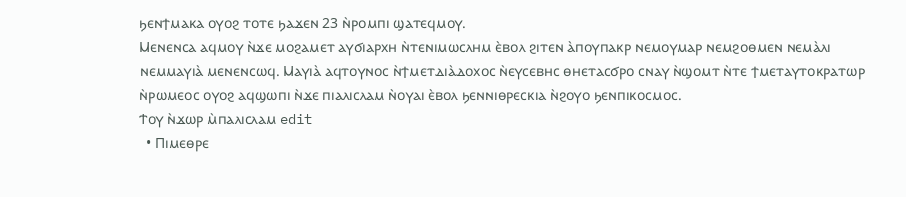ϧⲉⲛϯⲙⲁⲕⲁ ⲟⲩⲟϩ ⲧⲟⲧⲉ ϧⲁϫⲉⲛ 23 ⲛ̀ⲣⲟⲙⲡⲓ ϣⲁⲧⲉϥⲙⲟⲩ.
Ⲙⲉⲛⲉⲛⲥⲁ ⲁϥⲙⲟⲩ ⲛ̀ϫⲉ ⲙⲟϩⲁⲙⲉⲧ ⲁⲩϭⲓⲁⲣⲭⲏ ⲛ̀ⲧⲉⲛⲓⲙⲱⲥⲗⲏⲙ ⲉ̀ⲃⲟⲗ ϩⲓⲧⲉⲛ ⲁ̀ⲡⲟⲩⲡⲁⲕⲣ ⲛⲉⲙⲟⲩⲙⲁⲣ ⲛⲉⲙϩⲟⲑⲙⲉⲛ ⲛⲉⲙⲁ̀ⲗⲓ ⲛⲉⲙⲙⲁⲩⲓⲁ̀ ⲙⲉⲛⲉⲛⲥⲱϥ. Ⲙⲁⲩⲓⲁ̀ ⲁϥⲧⲟⲩⲛⲟⲥ ⲛ̀ϯⲙⲉⲧⲇⲓⲁ̀ⲇⲟⲭⲟⲥ ⲛ̀ⲉⲩⲥⲉⲃⲏⲥ ⲑⲏⲉⲧⲁⲥϭⲣⲟ ⲥⲛⲁⲩ ⲛ̀ϣⲟⲙⲧ ⲛ̀ⲧⲉ ϯⲙⲉⲧⲁⲩⲧⲟⲕⲣⲁⲧⲱⲣ ⲛ̀ⲣⲱⲙⲉⲟⲥ ⲟⲩⲟϩ ⲁϥϣⲱⲡⲓ ⲛ̀ϫⲉ ⲡⲓⲁⲗⲓⲥⲗⲁⲙ ⲛ̀ⲟⲩⲁⲓ ⲉ̀ⲃⲟⲗ ϧⲉⲛⲛⲓⲑⲣⲉⲥⲕⲓⲁ ⲛ̀ϩⲟⲩⲟ ϧⲉⲛⲡⲓⲕⲟⲥⲙⲟⲥ.
Ϯⲟⲩ ⲛ̀ϫⲱⲣ ⲙ̀ⲡⲁⲗⲓⲥⲗⲁⲙ edit
  • Ⲡⲓⲙⲉⲑⲣⲉ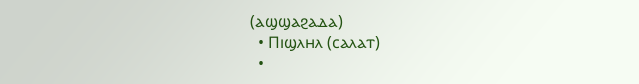(ⲁϣϣⲁϩⲁⲇⲁ)
  • Ⲡⲓϣⲗⲏⲗ (ⲥⲁⲗⲁⲧ)
  •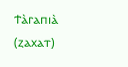Ϯⲁ̀ⲅⲁⲡⲓⲁ̀ (ⲍⲁⲭⲁⲧ)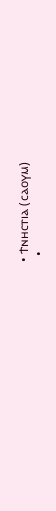• Ϯⲛⲏⲥⲧⲓⲁ (ⲥⲁⲟⲩⲙ)
  •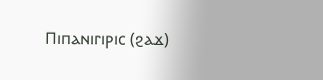Ⲡⲓⲡⲁⲛⲓⲅⲓⲣⲓⲥ (ϩⲁϫ)